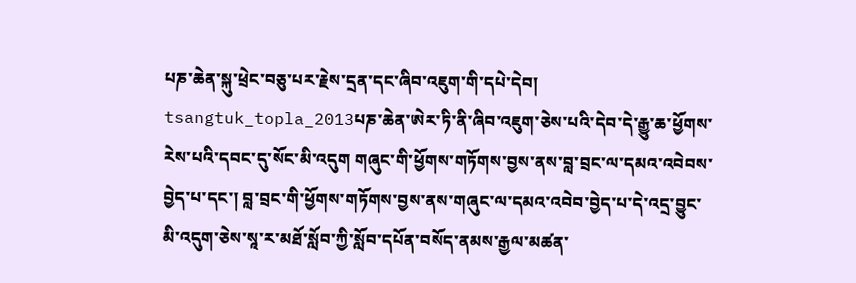པཎ་ཆེན་སྐུ་ཕྲེང་བཅུ་པར་རྗེས་དྲན་དང་ཞིབ་འཇུག་གི་དཔེ་དེབ།
tsangtuk_topla_2013པཎ་ཆེན་ཨེར་ཏི་ནི་ཞིབ་འཇུག་ཅེས་པའི་དེབ་དེ་རྒྱུ་ཆ་ཕྱོགས་རེས་པའི་དབང་དུ་སོང་མི་འདུག གཞུང་གི་ཕྱོགས་གཏོགས་བྱས་ནས་བླ་བྲང་ལ་དམའ་འབེབས་བྱེད་པ་དང་། བླ་བྲང་གི་ཕྱོགས་གཏོགས་བྱས་ནས་གཞུང་ལ་དམའ་འབེབ་བྱེད་པ་དེ་འདྲ་བྱུང་མི་འདུག་ཅེས་སཱ་ར་མཐོ་སློབ་ཀྱི་སློབ་དཔོན་བསོད་ནམས་རྒྱལ་མཚན་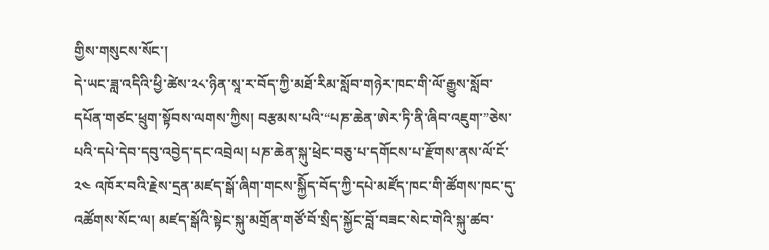གྱིས་གསུངས་སོང་།
དེ་ཡང་ཟླ་འདིའི་ཕྱི་ཚེས་༢༨་ཉིན་སཱ་ར་བོད་ཀྱི་མཐོ་རིམ་སློབ་གཉེར་ཁང་གི་ལོ་རྒྱུས་སློབ་དཔོན་གཙང་ཕྲུག་སྟོབས་ལགས་ཀྱིས། བརྩམས་པའི་“པཎ་ཆེན་ཨེར་ཏི་ནི་ཞིབ་འཇུག་”ཅེས་པའི་དཔེ་དེབ་དབུ་འབྱེད་དང་འབྲེལ། པཎ་ཆེན་སྐུ་ཕྲེང་བཅུ་པ་དགོངས་པ་རྫོགས་ནས་ལོ་ངོ་༢༤ འཁོར་བའི་རྗེས་དྲན་མཛད་སྒོ་ཞིག་གངས་སྐྱིོད་བོད་ཀྱི་དཔེ་མཛོད་ཁང་གི་ཚོགས་ཁང་དུ་འཚོགས་སོང་ལ། མཛད་སྒོའི་སྟེང་སྐུ་མགྲོན་གཙོ་བོ་སྲིད་སྐྱོང་བློ་བཟང་སེང་གེའི་སྐུ་ཚབ་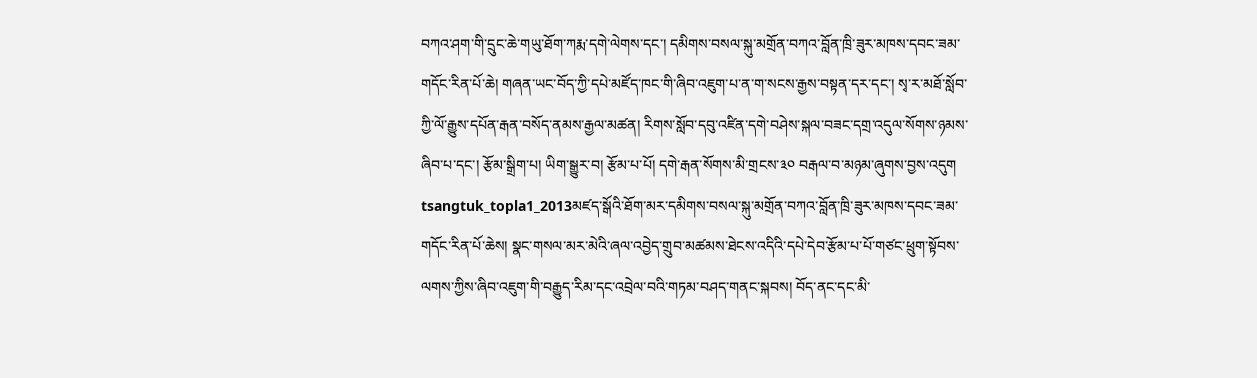བཀའ་ཤག་གི་དྲུང་ཆེ་གཡུ་ཐོག་ཀརྨ་དགེ་ལེགས་དང་། དམིགས་བསལ་སྐུ་མགྲོན་བཀའ་བློན་ཁྲི་ཟུར་མཁས་དབང་ཟམ་གདོང་རིན་པོ་ཆེ། གཞན་ཡང་བོད་ཀྱི་དཔེ་མཛོད་ཁང་གི་ཞིབ་འཇུག་པ་ན་ག་སངས་རྒྱས་བསྟན་དར་དང་། སྭ་ར་མཐོ་སློབ་ཀྱི་ལོ་རྒྱུས་དཔོན་རྒན་བསོད་ནམས་རྒྱལ་མཚན། རིགས་སློབ་དབུ་འཛིན་དགེ་བཤེས་སྐལ་བཟང་དགྲ་འདུལ་སོགས་ཉམས་ཞིབ་པ་དང་། རྩོམ་སྒྲིག་པ། ཡིག་སྒྱུར་བ། རྩོམ་པ་པོ། དགེ་རྒན་སོགས་མི་གྲངས་༣༠ བརྒལ་བ་མཉམ་ཞུགས་བྱས་འདུག
tsangtuk_topla1_2013མཛད་སྒོའི་ཐོག་མར་དམིགས་བསལ་སྐུ་མགྲོན་བཀའ་བློན་ཁྲི་ཟུར་མཁས་དབང་ཟམ་གདོང་རིན་པོ་ཆེས། སྣང་གསལ་མར་མེའི་ཞལ་འབྱེད་གྲུབ་མཚམས་ཐེངས་འདིའི་དཔེ་དེབ་རྩོམ་པ་པོ་གཙང་ཕྲུག་སྟོབས་ལགས་ཀྱིས་ཞིབ་འཇུག་གི་བརྒྱུད་རིམ་དང་འབྲེལ་བའི་གཏམ་བཤད་གནང་སྐབས། བོད་ནང་དང་མི་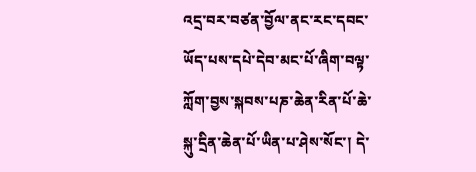འདྲ་བར་བཙན་བྱོལ་ནང་རང་དབང་ཡོད་པས་དཔེ་དེབ་མང་པོ་ཞིག་བལྟ་ཀློག་བྱས་སྐབས་པཎ་ཆེན་རིན་པོ་ཆེ་སྐུ་དྲིན་ཆེན་པོ་ཡིན་པ་ཤེས་སོང་། དེ་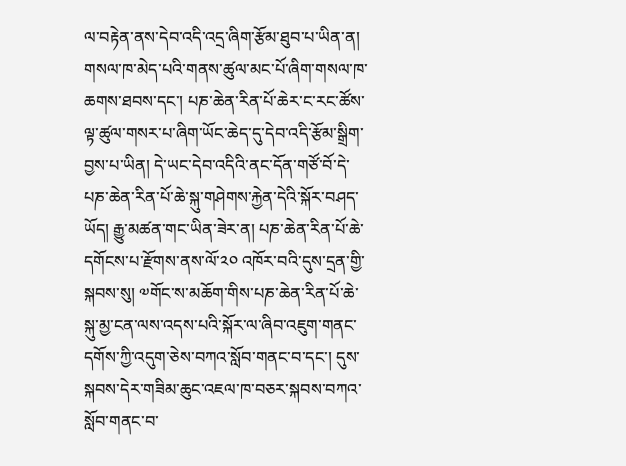ལ་བརྟེན་ནས་དེབ་འདི་འདྲ་ཞིག་རྩོམ་ཐུབ་པ་ཡིན་ན། གསལ་ཁ་མེད་པའི་གནས་ཚུལ་མང་པོ་ཞིག་གསལ་ཁ་ཆགས་ཐབས་དང་། པཎ་ཆེན་རིན་པོ་ཆེར་ང་རང་ཚོས་ལྟ་ཚུལ་གསར་པ་ཞིག་ཡོང་ཆེད་དུ་དེབ་འདི་རྩོམ་སྒྲིག་བྱས་པ་ཡིན། དེ་ཡང་དེབ་འདིའི་ནང་དོན་གཙོ་བོ་དེ་པཎ་ཆེན་རིན་པོ་ཆེ་སྐུ་གཤེགས་རྐྱེན་དེའི་སྐོར་བཤད་ཡོད། རྒྱུ་མཚན་གང་ཡིན་ཟེར་ན། པཎ་ཆེན་རིན་པོ་ཆེ་དགོངས་པ་རྫོགས་ནས་ལོ་༢༠ འཁོར་བའི་དུས་དྲན་གྱི་སྐབས་སུ། ༧གོང་ས་མཆོག་གིས་པཎ་ཆེན་རིན་པོ་ཆེ་སྐུ་མྱ་ངན་ལས་འདས་པའི་སྐོར་ལ་ཞིབ་འཇུག་གནང་དགོས་ཀྱི་འདུག་ཅེས་བཀའ་སློབ་གནང་བ་དང་། དུས་སྐབས་དེར་གཟིམ་ཆུང་འཇལ་ཁ་བཅར་སྐབས་བཀའ་སློབ་གནང་བ་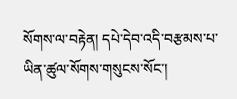སོགས་ལ་བརྟེན། དཔེ་དེབ་འདི་བརྩམས་པ་ཡིན་ཚུལ་སོགས་གསུངས་སོང་།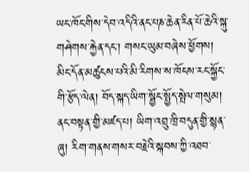ཡང་ཁོང་གིས་དེབ་འདིའི་ནང་པཎ་ཆེན་རིན་པོ་ཆེའི་སྐུ་གཤེགས་རྐྱེན་དང་། གསང་ཡུམ་བཞེས་ཕྱོགས། མིང་དོན་མཚུངས་པའི་མི་རིགས་ས་ཁོངས་རང་སྐྱོང་གི་རྩོད་ལེན། བོད་སྐད་ཡིག་སྦྱོང་སྤྱོད་སྤེལ་གསུམ། ནང་བསྟན་གྱི་མཛད་པ། ཡིག་འབྲུ་ཁྲི་བདུན་གྱི་སྙན་ཞུ། རིག་གནས་གསར་བརྗེའི་སྐབས་ཀྱི་འཐབ་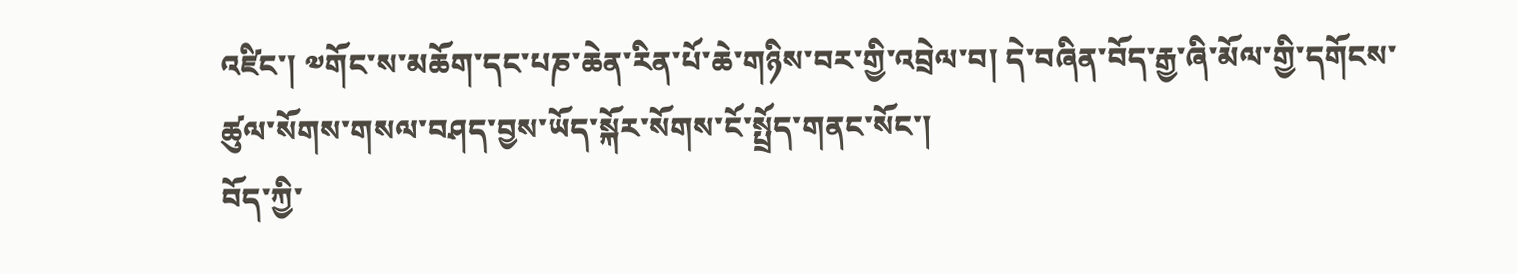འཛིང་། ༧གོང་ས་མཆོག་དང་པཎ་ཆེན་རིན་པོ་ཆེ་གཉིས་བར་གྱི་འབྲེལ་བ། དེ་བཞིན་བོད་རྒྱ་ཞི་མོལ་གྱི་དགོངས་ཚུལ་སོགས་གསལ་བཤད་བྱས་ཡོད་སྐོར་སོགས་ངོ་སྤྲོད་གནང་སོང་།
བོད་ཀྱི་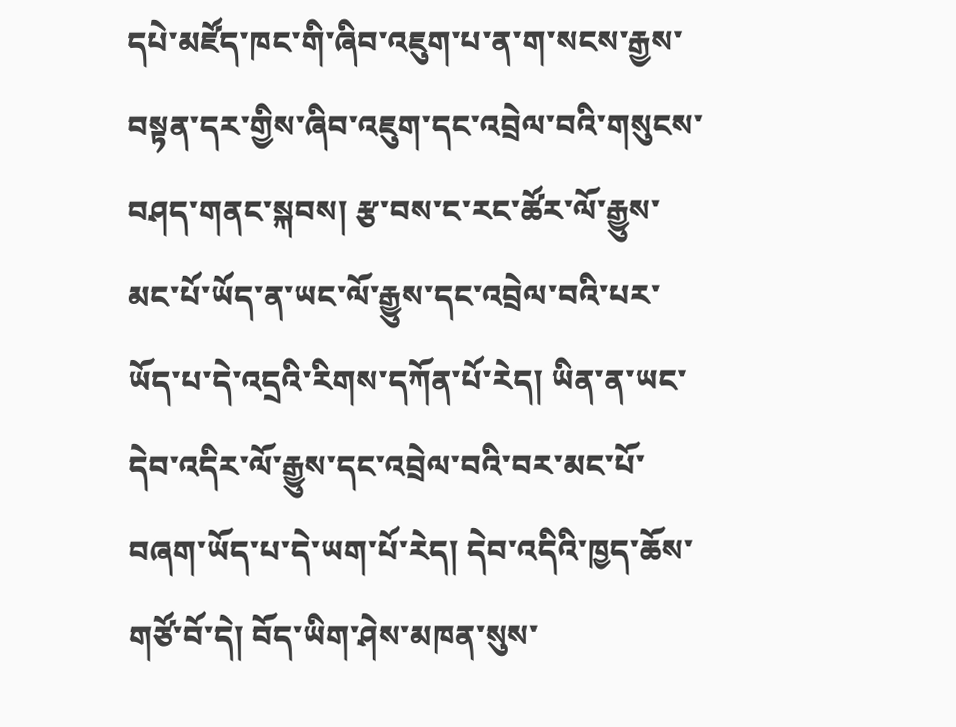དཔེ་མཛོད་ཁང་གི་ཞིབ་འཇུག་པ་ན་ག་སངས་རྒྱས་བསྟན་དར་གྱིས་ཞིབ་འཇུག་དང་འབྲེལ་བའི་གསུངས་བཤད་གནང་སྐབས། རྩ་བས་ང་རང་ཚོར་ལོ་རྒྱུས་མང་པོ་ཡོད་ན་ཡང་ལོ་རྒྱུས་དང་འབྲེལ་བའི་པར་ཡོད་པ་དེ་འདྲའི་རིགས་དཀོན་པོ་རེད། ཡིན་ན་ཡང་དེབ་འདིར་ལོ་རྒྱུས་དང་འབྲེལ་བའི་བར་མང་པོ་བཞག་ཡོད་པ་དེ་ཡག་པོ་རེད། དེབ་འདིའི་ཁྱད་ཆོས་གཙོ་བོ་དེ། བོད་ཡིག་ཤེས་མཁན་སུས་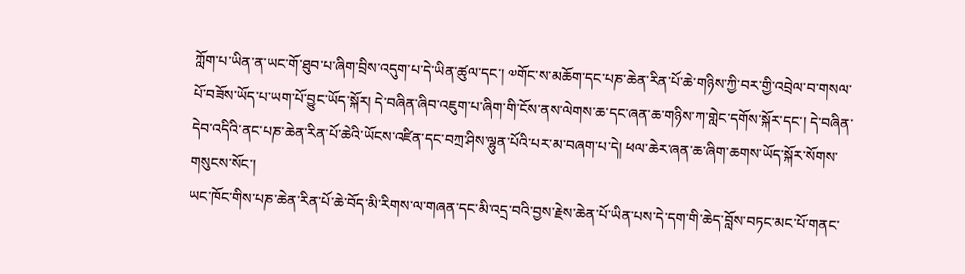ཀློག་པ་ཡིན་ན་ཡང་གོ་ཐུབ་པ་ཞིག་བྲིས་འདུག་པ་དེ་ཡིན་ཚུལ་དང་། ༧གོང་ས་མཆོག་དང་པཎ་ཆེན་རིན་པོ་ཆེ་གཉིས་ཀྱི་བར་གྱི་འབྲེལ་བ་གསལ་པོ་བཟོས་ཡོད་པ་ཡག་པོ་བྱུང་ཡོད་སྐོར། དེ་བཞིན་ཞིབ་འཇུག་པ་ཞིག་གི་ངོས་ནས་ལེགས་ཆ་དང་ཞན་ཆ་གཉིས་ཀ་གླེང་དགོས་སྐོར་དང་། དེ་བཞིན་དེབ་འདིའི་ནང་པཎ་ཆེན་རིན་པོ་ཆེའི་ཡོངས་འཛིན་དང་བཀྲ་ཤིས་ལྷུན་པོའི་པར་མ་བཞག་པ་དེ། ཕལ་ཆེར་ཞན་ཆ་ཞིག་ཆགས་ཡོད་སྐོར་སོགས་གསུངས་སོང་།
ཡང་ཁོང་གིས་པཎ་ཆེན་རིན་པོ་ཆེ་བོད་མི་རིགས་ལ་གཞན་དང་མི་འདྲ་བའི་བྱས་རྗེས་ཆེན་པོ་ཡིན་པས་དེ་དག་གི་ཆེད་བློས་བཏང་མང་པོ་གནང་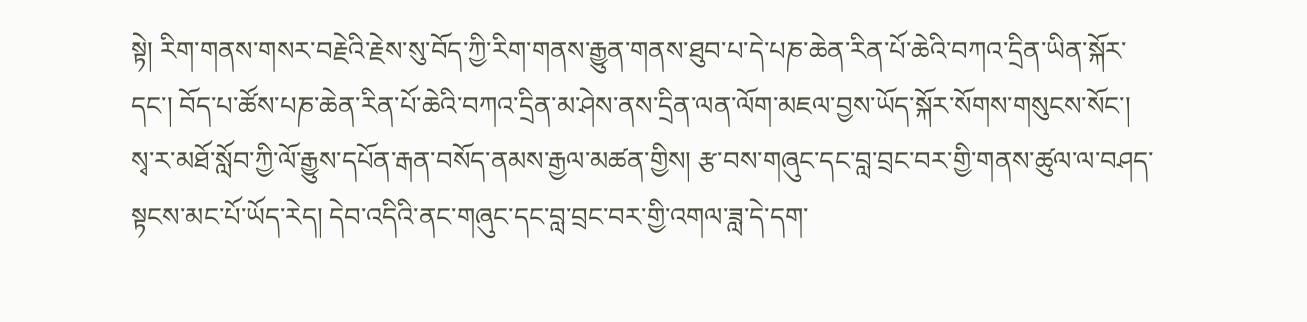སྟེ། རིག་གནས་གསར་བརྗེའི་རྗེས་སུ་བོད་ཀྱི་རིག་གནས་རྒྱུན་གནས་ཐུབ་པ་དེ་པཎ་ཆེན་རིན་པོ་ཆེའི་བཀའ་དྲིན་ཡིན་སྐོར་དང་། བོད་པ་ཚོས་པཎ་ཆེན་རིན་པོ་ཆེའི་བཀའ་དྲིན་མ་ཤེས་ནས་དྲིན་ལན་ལོག་མཇལ་བྱས་ཡོད་སྐོར་སོགས་གསུངས་སོང་།
སྭ་ར་མཐོ་སློབ་ཀྱི་ལོ་རྒྱུས་དཔོན་རྒན་བསོད་ནམས་རྒྱལ་མཚན་གྱིས། རྩ་བས་གཞུང་དང་བླ་བྲང་བར་གྱི་གནས་ཚུལ་ལ་བཤད་སྟངས་མང་པོ་ཡོད་རེད། དེབ་འདིའི་ནང་གཞུང་དང་བླ་བྲང་བར་གྱི་འགལ་ཟླ་དེ་དག་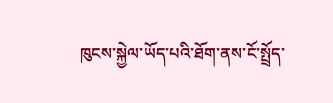ཁུངས་སྐྱེལ་ཡོད་པའི་ཐོག་ནས་ངོ་སྤྲོད་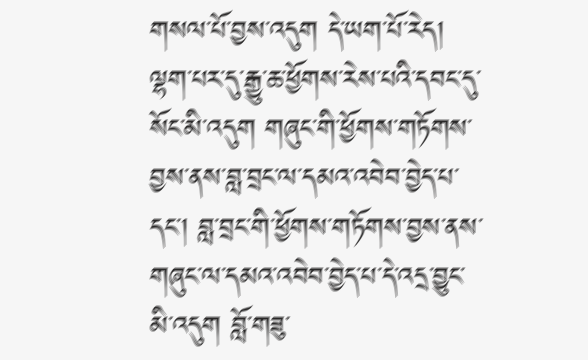གསལ་པོ་བྱས་འདུག དེ་ཡག་པོ་རེད། ལྷག་པར་དུ་རྒྱུ་ཆ་ཕྱོགས་རེས་པའི་དབང་དུ་སོང་མི་འདུག གཞུང་གི་ཕྱོགས་གཏོགས་བྱས་ནས་བླ་བྲང་ལ་དམའ་འབེབ་བྱེད་པ་དང་། བླ་བྲང་གི་ཕྱོགས་གཏོགས་བྱས་ནས་གཞུང་ལ་དམའ་འབེབ་བྱེད་པ་དེ་འདྲ་བྱུང་མི་འདུག བློ་གཟུ་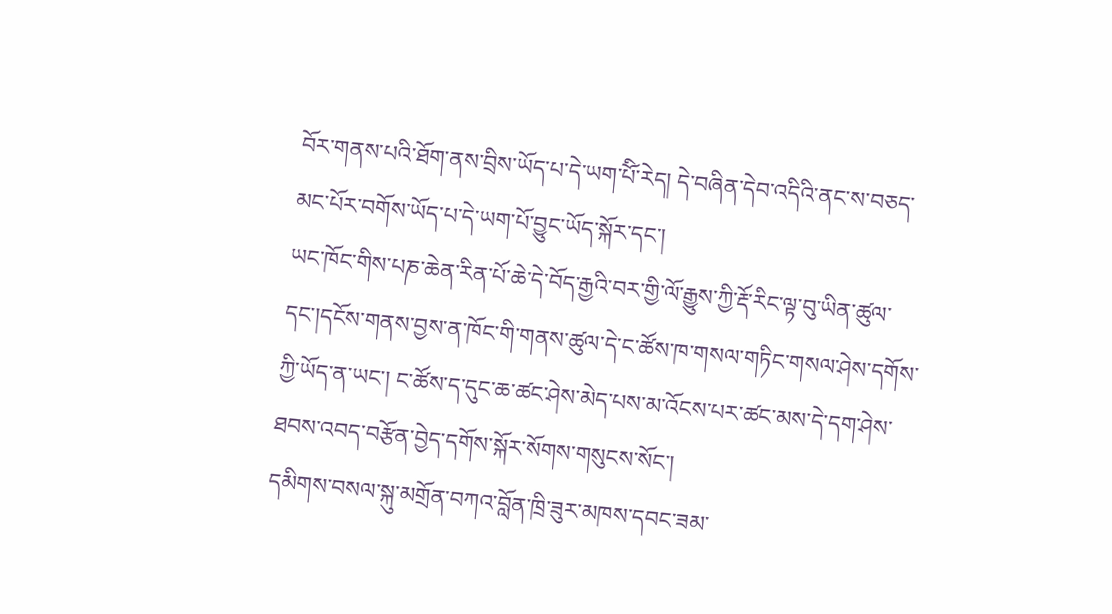བོར་གནས་པའི་ཐོག་ནས་བྲིས་ཡོད་པ་དེ་ཡག་པོི་རེད། དེ་བཞིན་དེབ་འདིའི་ནང་ས་བཅད་མང་པོར་བགོས་ཡོད་པ་དེ་ཡག་པོ་བྱུང་ཡོད་སྐོར་དང་།
ཡང་ཁོང་གིས་པཎ་ཆེན་རིན་པོ་ཆེ་དེ་བོད་རྒྱའི་བར་གྱི་ལོ་རྒྱུས་ཀྱི་རྡོ་རིང་ལྟ་བུ་ཡིན་ཚུལ་དང་།དངོས་གནས་བྱས་ན་ཁོང་གི་གནས་ཚུལ་དེ་ང་ཚོས་ཁ་གསལ་གཏིང་གསལ་ཤེས་དགོས་ཀྱི་ཡོད་ན་ཡང་། ང་ཚོས་ད་དུང་ཆ་ཚང་ཤེས་མེད་པས་མ་འོངས་པར་ཚང་མས་དེ་དག་ཤེས་ཐབས་འབད་བརྩོན་བྱེད་དགོས་སྐོར་སོགས་གསུངས་སོང་།
དམིགས་བསལ་སྐུ་མགྲོན་བཀའ་བློན་ཁྲི་ཟུར་མཁས་དབང་ཟམ་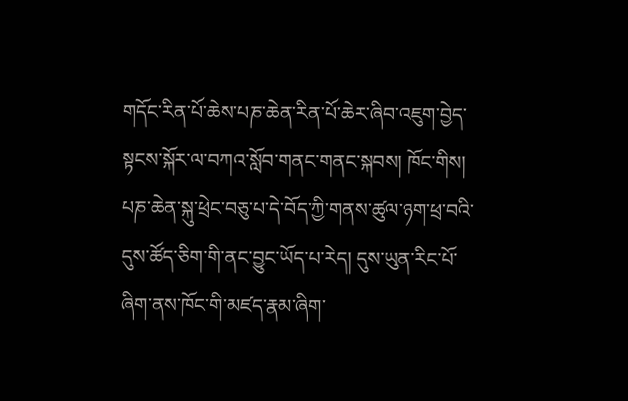གདོང་རིན་པོ་ཆེས་པཎ་ཆེན་རིན་པོ་ཆེར་ཞིབ་འཇུག་བྱེད་སྟངས་སྐོར་ལ་བཀའ་སློབ་གནང་གནང་སྐབས། ཁོང་གིས། པཎ་ཆེན་སྐུ་ཕྲེང་བཅུ་པ་དེ་བོད་ཀྱི་གནས་ཚུལ་ཉག་ཕྲ་བའི་དུས་ཚོད་ཅིག་གི་ནང་བྱུང་ཡོད་པ་རེད། དུས་ཡུན་རིང་པོ་ཞིག་ནས་ཁོང་གི་མཛད་རྣམ་ཞིག་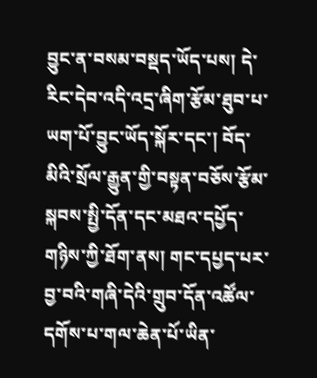བྱུང་ན་བསམ་བསྡད་ཡོད་པས། དེ་རིང་དེབ་འདི་འདྲ་ཞིག་རྩོམ་ཐུབ་པ་ཡག་པོ་བྱུང་ཡོད་སྐོར་དང་། བོད་མིའི་སྲོལ་རྒྱུན་གྱི་བསྟན་བཅོས་རྩོམ་སྐབས་སྤྱི་དོན་དང་མཐའ་དཔྱོད་གཉིས་ཀྱི་ཐོག་ནས། གང་དཔྱད་པར་བྱ་བའི་གཞི་དེའི་གྲུབ་དོན་འཚོལ་དགོས་པ་གལ་ཆེན་པོ་ཡིན་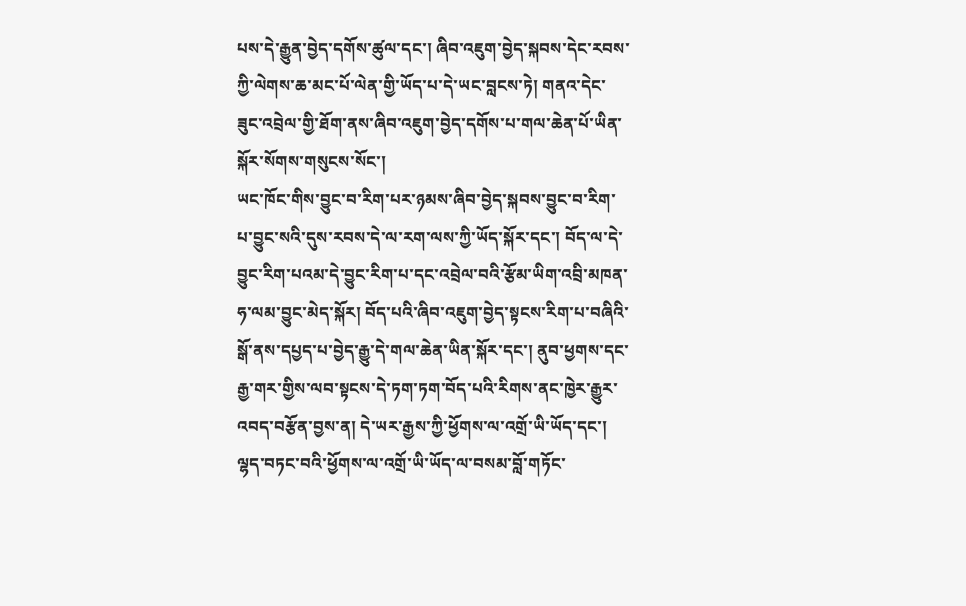པས་དེ་རྒྱུན་བྱེད་དགོས་ཚུལ་དང་། ཞིབ་འཇུག་བྱེད་སྐབས་དེང་རབས་ཀྱི་ལེགས་ཆ་མང་པོ་ལེན་གྱི་ཡོད་པ་དེ་ཡང་བླངས་ཏེ། གནའ་དེང་ཟུང་འབྲེལ་གྱི་ཐོག་ནས་ཞིབ་འཇུག་བྱེད་དགོས་པ་གལ་ཆེན་པོ་ཡིན་སྐོར་སོགས་གསུངས་སོང་།
ཡང་ཁོང་གིས་བྱུང་བ་རིག་པར་ཉམས་ཞིབ་བྱེད་སྐབས་བྱུང་བ་རིག་པ་བྱུང་སའི་དུས་རབས་དེ་ལ་རག་ལས་ཀྱི་ཡོད་སྐོར་དང་། བོད་ལ་དེ་བྱུང་རིག་པའམ་དེ་བྱུང་རིག་པ་དང་འབྲེལ་བའི་རྩོམ་ཡིག་འབྲི་མཁན་ཧ་ལམ་བྱུང་མེད་སྐོར། བོད་པའི་ཞིབ་འཇུག་བྱེད་སྟངས་རིག་པ་བཞིའི་སྒོ་ནས་དཔྱད་པ་བྱེད་རྒྱུ་དེ་གལ་ཆེན་ཡིན་སྐོར་དང་། ནུབ་ཕྱགས་དང་རྒྱ་གར་གྱིས་ལབ་སྟངས་དེ་ཏག་ཏག་བོད་པའི་རིགས་ནང་ཁྱེར་རྒྱུར་འབད་བརྩོན་བྱས་ན། དེ་ཡར་རྒྱས་ཀྱི་ཕྱོགས་ལ་འགྲོ་ཡི་ཡོད་དང་། ལྷད་བཏང་བའི་ཕྱོགས་ལ་འགྲོ་ཡི་ཡོད་ལ་བསམ་བློ་གཏོང་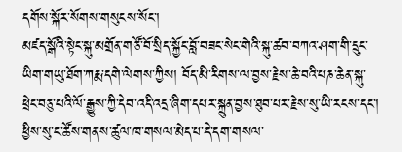དགོས་སྐོར་སོགས་གསུངས་སོང་།
མཛད་སྒོའི་སྟེང་སྐུ་མགྲོན་གཙོ་བོ་སྲིད་སྐྱོང་བློ་བཟང་སེང་གེའི་སྐུ་ཚབ་བཀའ་ཤག་གི་དྲུང་ཡིག་གཡུ་ཐོག་ཀརྨ་དགེ་ལེགས་ཀྱིས། བོད་མི་རིགས་ལ་བྱས་རྗེས་ཆེ་བའི་པཎ་ཆེན་སྐུ་ཕྲེང་བཅུ་པའི་ལོ་རྒྱུས་ཀྱི་དེབ་འདི་འདྲ་ཞིག་དཔར་སྐྲུན་བྱས་ཐུབ་པར་རྗེས་སུ་ཡི་རངས་དང་། ཕྱིས་སུ་ང་ཚོས་གནས་ཚུལ་ཁ་གསལ་མེད་པ་དེ་དག་གསལ་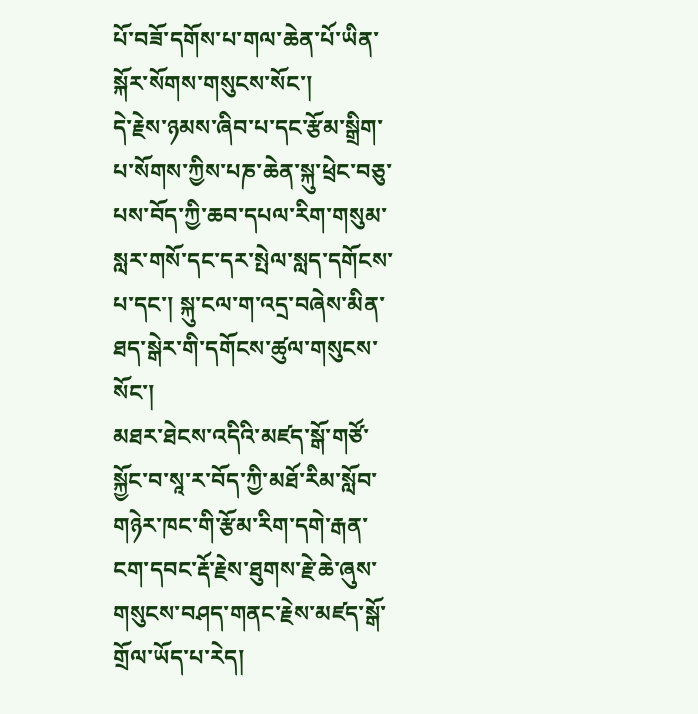པོ་བཟོ་དགོས་པ་གལ་ཆེན་པོ་ཡིན་སྐོར་སོགས་གསུངས་སོང་།
དེ་རྗེས་ཉམས་ཞིབ་པ་དང་རྩོམ་སྒྲིག་པ་སོགས་ཀྱིས་པཎ་ཆེན་སྐུ་ཕྲེང་བཅུ་པས་བོད་ཀྱི་ཆབ་དཔལ་རིག་གསུམ་སླར་གསོ་དང་དར་སྤེལ་སླད་དགོངས་པ་དང་། སྐུ་ངལ་ག་འདྲ་བཞེས་མིན་ཐད་སྒེར་གི་དགོངས་ཚུལ་གསུངས་སོང་།
མཐར་ཐེངས་འདིའི་མཛད་སྒོ་གཙོ་སྐྱོང་བ་སཱ་ར་བོད་ཀྱི་མཐོ་རིམ་སློབ་གཉེར་ཁང་གི་རྩོམ་རིག་དགེ་རྒན་ངག་དབང་རྡོ་རྗེས་ཐུགས་རྗེ་ཆེ་ཞུས་གསུངས་བཤད་གནང་རྗེས་མཛད་སྒོ་གྲོལ་ཡོད་པ་རེད།